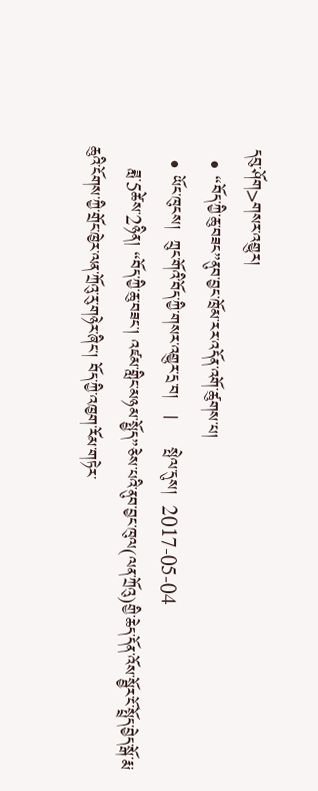དབུ་ཤོག>གསར་འགྱུར།
  • “བོད་ཀྱི་ཆུ་བཟང”ནུབ་བྱང་ཁྲོམ་རར་འདོན་འགོ་ཚུགས་པ།
  • ཡོང་ཁུངས།  ཀྲུང་གོའི་བོད་ཀྱི་གསར་འགྱུར་དྲ་བ།   |     སྤེལ་དུས།  2017-05-04
    ཟླ་5ཚེས་2ཉིན། “བོད་ཀྱི་ཆུ་བཟང་། འཛམ་གླིང་མཉམ་སྤྱོད”ཅེས་པའི་ནུབ་བྱང་ཁུལ(ལན་ཀྲོའུ)གྱི་ཆེད་དོན་འོས་སྦྱོར་ངོ་སྤྲོད་བྱེད་སྒོ་རྨ་ཆུའི་ངོགས་ཀྱི་གྲོང་ཁྱེར་ལན་ཀྲོའུ་རུ་གཉེར་ཞིང་། བོད་ཀྱི་འཁྱག་རོམ་གཏེར་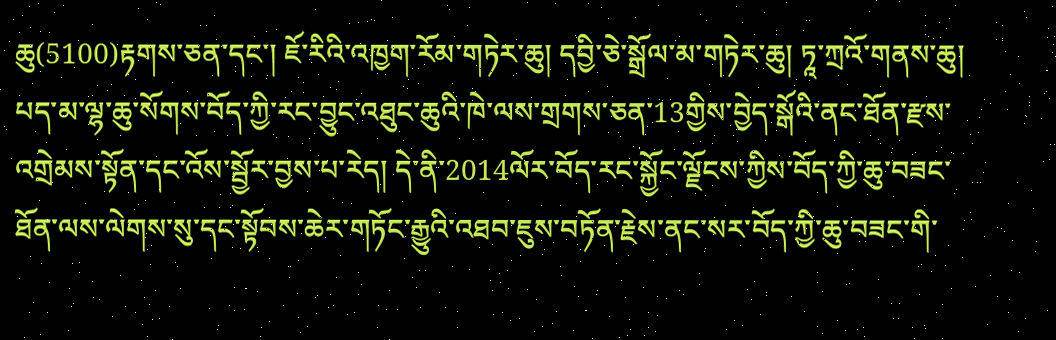ཆུ(5100)རྟགས་ཅན་དང་། ཇོ་རིའི་འཁྱག་རོམ་གཏེར་ཆུ། དབྱི་ཅེ་སྒྲོལ་མ་གཏེར་ཆུ། ཏཱ་ཀྲའོ་གནས་ཆུ། པད་མ་ལྷ་ཆུ་སོགས་བོད་ཀྱི་རང་བྱུང་འཐུང་ཆུའི་ཁེ་ལས་གྲགས་ཅན་13གྱིས་བྱེད་སྒོའི་ནང་ཐོན་རྫས་འགྲེམས་སྟོན་དང་འོས་སྦྱོར་བྱས་པ་རེད། དེ་ནི་2014ལོར་བོད་རང་སྐྱོང་ལྗོངས་ཀྱིས་བོད་ཀྱི་ཆུ་བཟང་ཐོན་ལས་ལེགས་སུ་དང་སྟོབས་ཆེར་གཏོང་རྒྱུའི་འཐབ་ཇུས་བཏོན་རྗེས་ནང་སར་བོད་ཀྱི་ཆུ་བཟང་གི་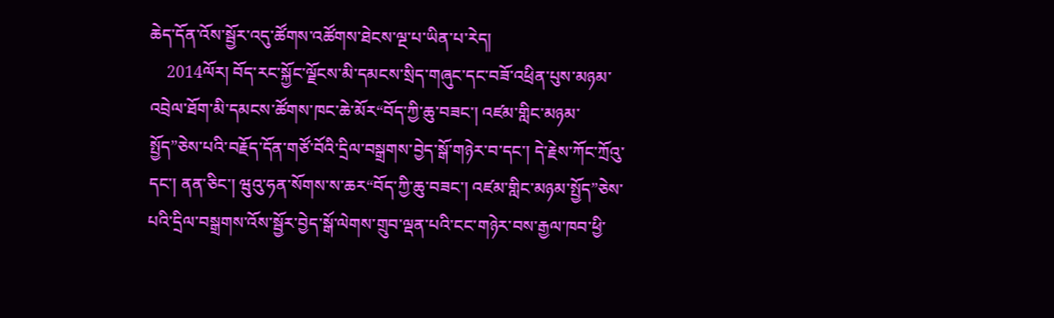ཆེད་དོན་འོས་སྦྱོར་འདུ་ཚོགས་འཚོགས་ཐེངས་ལྔ་པ་ཡིན་པ་རེད།
    2014ལོར། བོད་རང་སྐྱོང་ལྗོངས་མི་དམངས་སྲིད་གཞུང་དང་བཟོ་འཕྲིན་པུས་མཉམ་འབྲེལ་ཐོག་མི་དམངས་ཚོགས་ཁང་ཆེ་མོར“བོད་ཀྱི་ཆུ་བཟང་། འཛམ་གླིང་མཉམ་སྤྱོད”ཅེས་པའི་བརྗོད་དོན་གཙོ་བོའི་དྲིལ་བསྒྲགས་བྱེད་སྒོ་གཉེར་བ་དང་། དེ་རྗེས་ཀོང་ཀྲོའུ་དང་། ནན་ཅིང་། ཝུའུ་ཧན་སོགས་ས་ཆར“བོད་ཀྱི་ཆུ་བཟང་། འཛམ་གླིང་མཉམ་སྤྱོད”ཅེས་པའི་དྲིལ་བསྒྲགས་འོས་སྦྱོར་བྱེད་སྒོ་ལེགས་གྲུབ་ལྡན་པའི་ངང་གཉེར་བས་རྒྱལ་ཁབ་ཕྱི་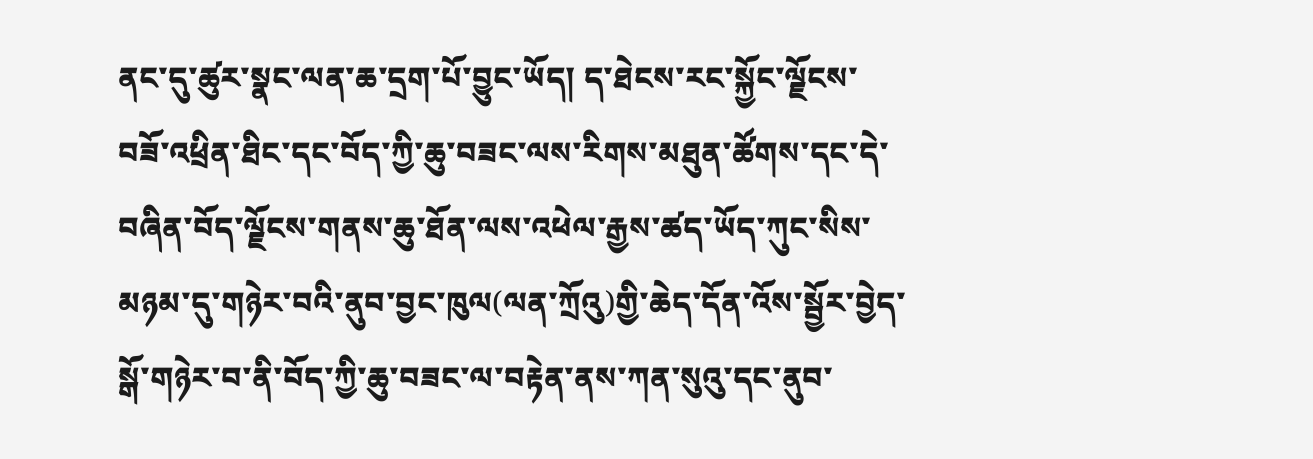ནང་དུ་ཚུར་སྣང་ལན་ཆ་དྲག་པོ་བྱུང་ཡོད། ད་ཐེངས་རང་སྐྱོང་ལྗོངས་བཟོ་འཕྲིན་ཐིང་དང་བོད་ཀྱི་ཆུ་བཟང་ལས་རིགས་མཐུན་ཚོགས་དང་དེ་བཞིན་བོད་ལྗོངས་གནས་ཆུ་ཐོན་ལས་འཕེལ་རྒྱས་ཚད་ཡོད་ཀུང་སིས་མཉམ་དུ་གཉེར་བའི་ནུབ་བྱང་ཁུལ(ལན་ཀྲོའུ)གྱི་ཆེད་དོན་འོས་སྦྱོར་བྱེད་སྒོ་གཉེར་བ་ནི་བོད་ཀྱི་ཆུ་བཟང་ལ་བརྟེན་ནས་ཀན་སུའུ་དང་ནུབ་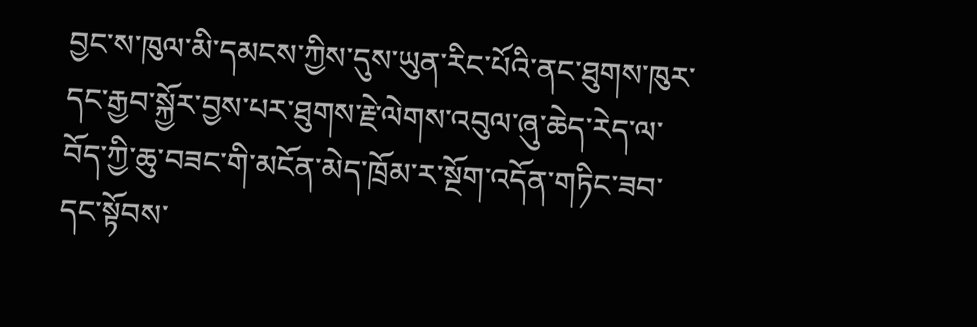བྱང་ས་ཁུལ་མི་དམངས་ཀྱིས་དུས་ཡུན་རིང་པོའི་ནང་ཐུགས་ཁུར་དང་རྒྱབ་སྐྱོར་བྱས་པར་ཐུགས་རྗེ་ལེགས་འབུལ་ཞུ་ཆེད་རེད་ལ་བོད་ཀྱི་ཆུ་བཟང་གི་མངོན་མེད་ཁྲོམ་ར་སྔོག་འདོན་གཏིང་ཟབ་དང་སྟོབས་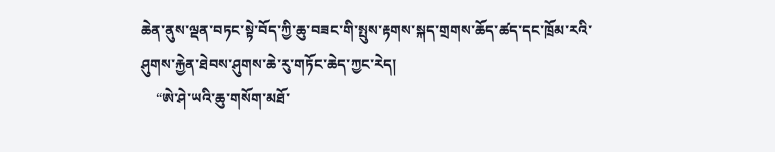ཆེན་ནུས་ལྡན་བཏང་སྟེ་བོད་ཀྱི་ཆུ་བཟང་གི་སྤུས་རྟགས་སྐད་གྲགས་ཆོད་ཚད་དང་ཁྲོམ་རའི་ཤུགས་རྐྱེན་ཐེབས་ཤུགས་ཆེ་རུ་གཏོང་ཆེད་ཀྱང་རེད།
    “ཨེ་ཤེ་ཡའི་ཆུ་གསོག་མཐོ་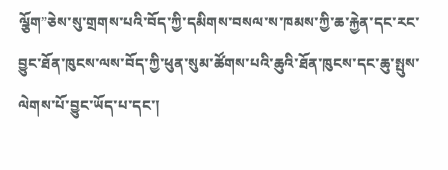ལྕོག”ཅེས་སུ་གྲགས་པའི་བོད་ཀྱི་དམིགས་བསལ་ས་ཁམས་ཀྱི་ཆ་རྐྱེན་དང་རང་བྱུང་ཐོན་ཁུངས་ལས་བོད་ཀྱི་ཕུན་སུམ་ཚོགས་པའི་ཆུའི་ཐོན་ཁུངས་དང་ཆུ་སྤུས་ལེགས་པོ་བྱུང་ཡོད་པ་དང་།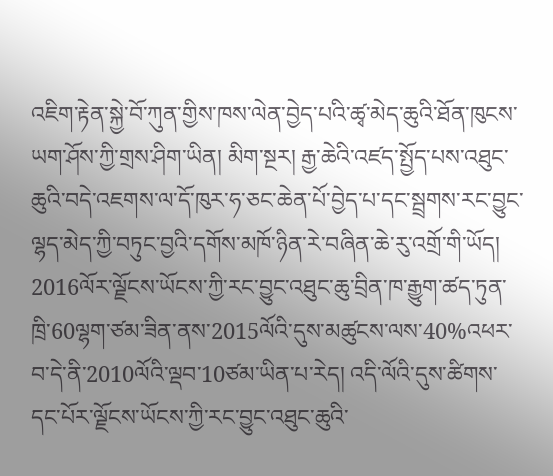འཇིག་རྟེན་སྐྱེ་བོ་ཀུན་གྱིས་ཁས་ལེན་བྱེད་པའི་ཚྭ་མེད་ཆུའི་ཐོན་ཁུངས་ཡག་ཤོས་ཀྱི་གྲས་ཤིག་ཡིན། མིག་སྔར། རྒྱ་ཆེའི་འཛད་སྤྱོད་པས་འཐུང་ཆུའི་བདེ་འཇགས་ལ་དོ་ཁུར་ཧ་ཅང་ཆེན་པོ་བྱེད་པ་དང་སྦྲགས་རང་བྱུང་ལྷད་མེད་ཀྱི་བཏུང་བྱའི་དགོས་མཁོ་ཉིན་རེ་བཞིན་ཆེ་རུ་འགྲོ་གི་ཡོད། 2016ལོར་ལྗོངས་ཡོངས་ཀྱི་རང་བྱུང་འཐུང་ཆུ་བྲིན་ཁ་རྒྱུག་ཚད་ཏུན་ཁྲི་60ལྷག་ཙམ་ཟིན་ནས་2015ལོའི་དུས་མཚུངས་ལས་40%འཕར་བ་དེ་ནི་2010ལོའི་ལྡབ་10ཙམ་ཡིན་པ་རེད། འདི་ལོའི་དུས་ཚིགས་དང་པོར་ལྗོངས་ཡོངས་ཀྱི་རང་བྱུང་འཐུང་ཆུའི་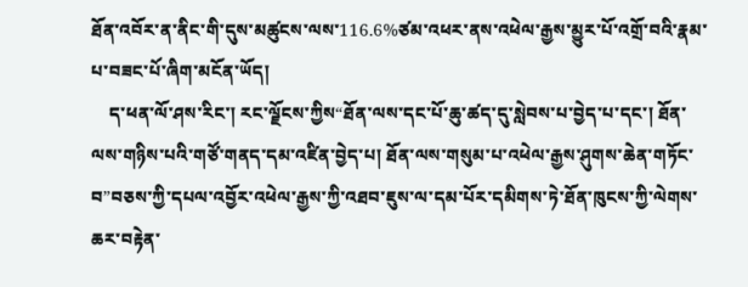ཐོན་འབོར་ན་ནིང་གི་དུས་མཚུངས་ལས་116.6%ཙམ་འཕར་ནས་འཕེལ་རྒྱས་མྱུར་པོ་འགྲོ་བའི་རྣམ་པ་བཟང་པོ་ཞིག་མངོན་ཡོད།
    ད་ཕན་ལོ་ཤས་རིང་། རང་ལྗོངས་ཀྱིས“ཐོན་ལས་དང་པོ་ཆུ་ཚད་དུ་སླེབས་པ་བྱེད་པ་དང་། ཐོན་ལས་གཉིས་པའི་གཙོ་གནད་དམ་འཛིན་བྱེད་པ། ཐོན་ལས་གསུམ་པ་འཕེལ་རྒྱས་ཤུགས་ཆེན་གཏོང་བ”བཅས་ཀྱི་དཔལ་འབྱོར་འཕེལ་རྒྱས་ཀྱི་འཐབ་ཇུས་ལ་དམ་པོར་དམིགས་ཏེ་ཐོན་ཁུངས་ཀྱི་ལེགས་ཆར་བརྟེན་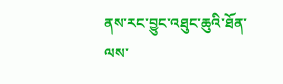ནས་རང་བྱུང་འཐུང་ཆུའི་ཐོན་ལས་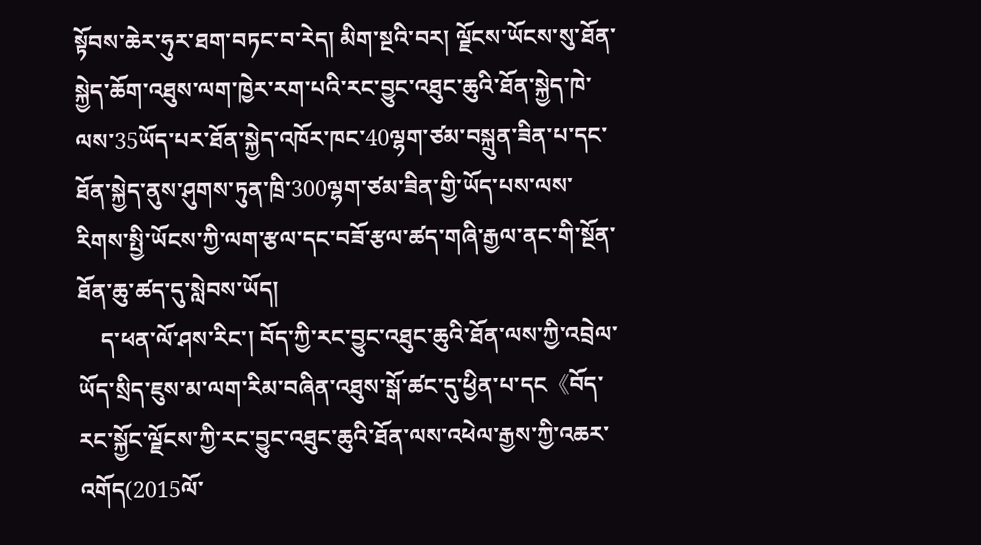སྟོབས་ཆེར་ཧུར་ཐག་བཏང་བ་རེད། མིག་སྔའི་བར། ལྗོངས་ཡོངས་སུ་ཐོན་སྐྱེད་ཆོག་འཐུས་ལག་ཁྱེར་རག་པའི་རང་བྱུང་འཐུང་ཆུའི་ཐོན་སྐྱེད་ཁེ་ལས་35ཡོད་པར་ཐོན་སྐྱེད་འཁོར་ཁང་40ལྷག་ཙམ་བསྐྲུན་ཟིན་པ་དང་ཐོན་སྐྱེད་ནུས་ཤུགས་ཏུན་ཁྲི་300ལྷག་ཙམ་ཟིན་གྱི་ཡོད་པས་ལས་རིགས་སྤྱི་ཡོངས་ཀྱི་ལག་རྩལ་དང་བཟོ་རྩལ་ཚད་གཞི་རྒྱལ་ནང་གི་སྔོན་ཐོན་ཆུ་ཚད་དུ་སླེབས་ཡོད།
    ད་ཕན་ལོ་ཤས་རིང་། བོད་ཀྱི་རང་བྱུང་འཐུང་ཆུའི་ཐོན་ལས་ཀྱི་འབྲེལ་ཡོད་སྲིད་ཇུས་མ་ལག་རིམ་བཞིན་འཐུས་སྒོ་ཚང་དུ་ཕྱིན་པ་དང《བོད་རང་སྐྱོང་ལྗོངས་ཀྱི་རང་བྱུང་འཐུང་ཆུའི་ཐོན་ལས་འཕེལ་རྒྱས་ཀྱི་འཆར་འགོད(2015ལོ་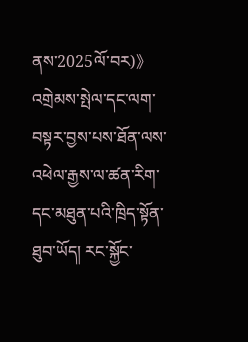ནས་2025ལོ་བར)》འགྲེམས་སྤེལ་དང་ལག་བསྟར་བྱས་པས་ཐོན་ལས་འཕེལ་རྒྱས་ལ་ཚན་རིག་དང་མཐུན་པའི་ཁྲིད་སྟོན་ཐུབ་ཡོད། རང་སྐྱོང་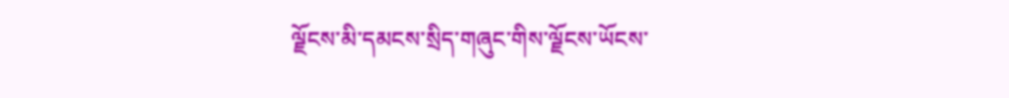ལྗོངས་མི་དམངས་སྲིད་གཞུང་གིས་ལྗོངས་ཡོངས་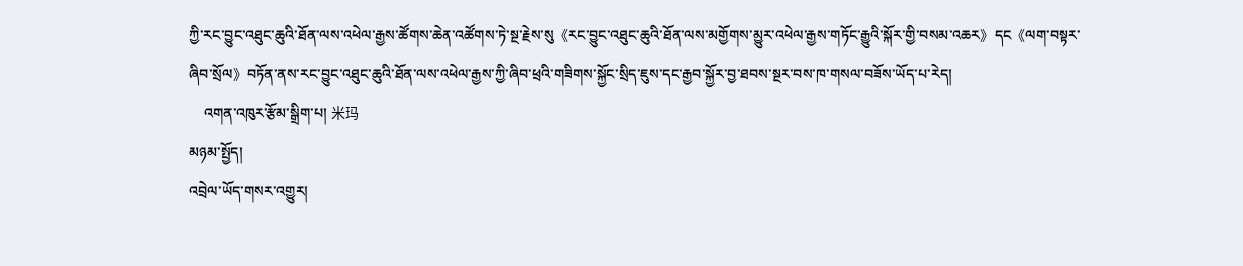ཀྱི་རང་བྱུང་འཐུང་ཆུའི་ཐོན་ལས་འཕེལ་རྒྱས་ཚོགས་ཆེན་འཚོགས་ཏེ་སྔ་རྗེས་སུ《རང་བྱུང་འཐུང་ཆུའི་ཐོན་ལས་མགྱོགས་མྱུར་འཕེལ་རྒྱས་གཏོང་རྒྱུའི་སྐོར་གྱི་བསམ་འཆར》དང《ལག་བསྟར་ཞིབ་སྲོལ》བཏོན་ནས་རང་བྱུང་འཐུང་ཆུའི་ཐོན་ལས་འཕེལ་རྒྱས་ཀྱི་ཞིབ་ཕྲའི་གཟིགས་སྐྱོང་སྲིད་ཇུས་དང་རྒྱབ་སྐྱོར་བྱ་ཐབས་སྔར་བས་ཁ་གསལ་བཟོས་ཡོད་པ་རེད།
    འགན་འཁུར་རྩོམ་སྒྲིག་པ། 米玛
མཉམ་སྤྱོད།
འབྲེལ་ཡོད་གསར་འགྱུར།